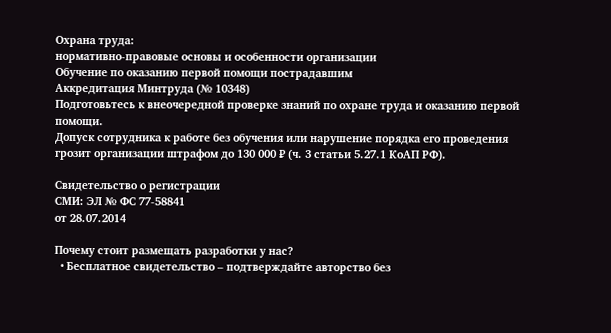Охрана труда:
нормативно-правовые основы и особенности организации
Обучение по оказанию первой помощи пострадавшим
Аккредитация Минтруда (№ 10348)
Подготовьтесь к внеочередной проверке знаний по охране труда и оказанию первой помощи.
Допуск сотрудника к работе без обучения или нарушение порядка его проведения
грозит организации штрафом до 130 000 ₽ (ч. 3 статьи 5.27.1 КоАП РФ).

Свидетельство о регистрации
СМИ: ЭЛ № ФС 77-58841
от 28.07.2014

Почему стоит размещать разработки у нас?
  • Бесплатное свидетельство – подтверждайте авторство без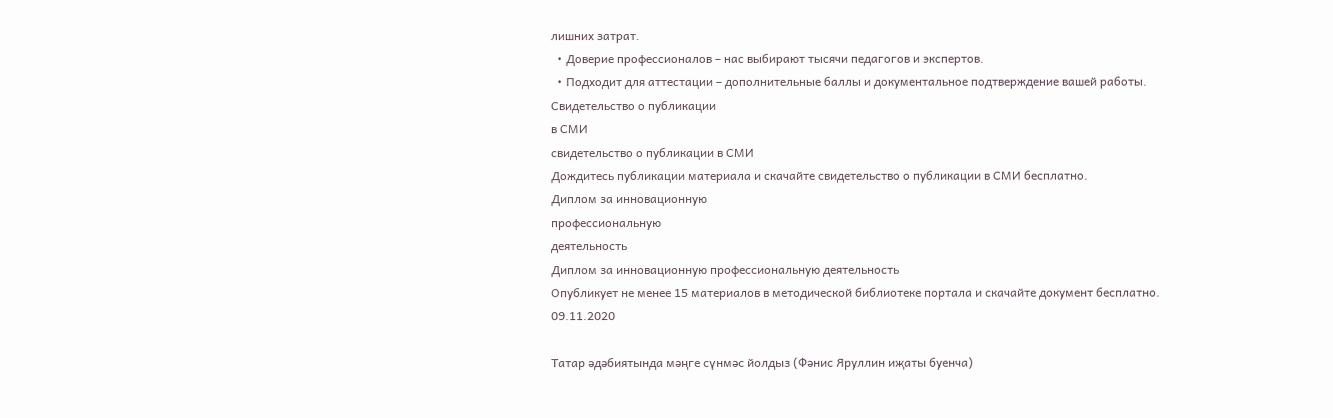лишних затрат.
  • Доверие профессионалов – нас выбирают тысячи педагогов и экспертов.
  • Подходит для аттестации – дополнительные баллы и документальное подтверждение вашей работы.
Свидетельство о публикации
в СМИ
свидетельство о публикации в СМИ
Дождитесь публикации материала и скачайте свидетельство о публикации в СМИ бесплатно.
Диплом за инновационную
профессиональную
деятельность
Диплом за инновационную профессиональную деятельность
Опубликует не менее 15 материалов в методической библиотеке портала и скачайте документ бесплатно.
09.11.2020

Татар әдәбиятында мәңге сүнмәс йолдыз (Фәнис Яруллин иҗаты буенча)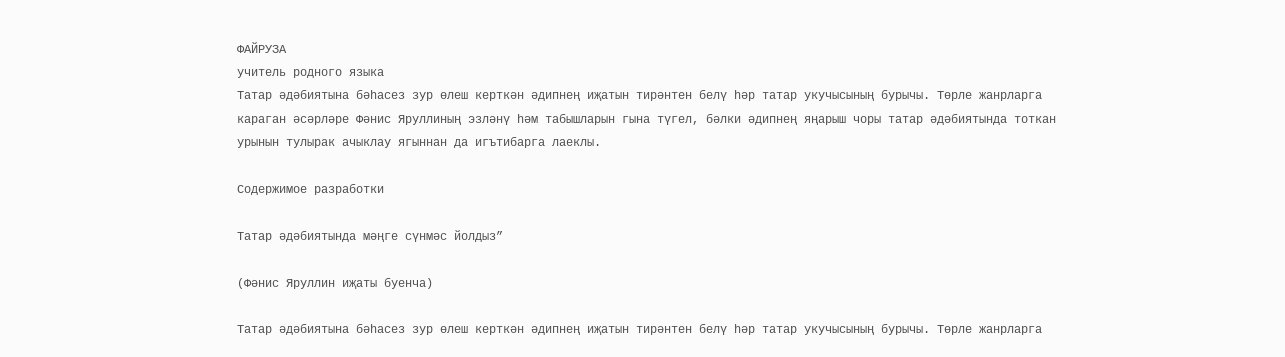ФАЙРУЗА
учитель родного языка
Татар әдәбиятына бәһасез зур өлеш керткән әдипнең иҗатын тирәнтен белү һәр татар укучысының бурычы. Төрле жанрларга караган әсәрләре Фәнис Яруллиның эзләнү һәм табышларын гына түгел, бәлки әдипнең яңарыш чоры татар әдәбиятында тоткан урынын тулырак ачыклау ягыннан да игътибарга лаеклы.

Содержимое разработки

Татар әдәбиятында мәңге сүнмәс йолдыз”

(Фәнис Яруллин иҗаты буенча)

Татар әдәбиятына бәһасез зур өлеш керткән әдипнең иҗатын тирәнтен белү һәр татар укучысының бурычы. Төрле жанрларга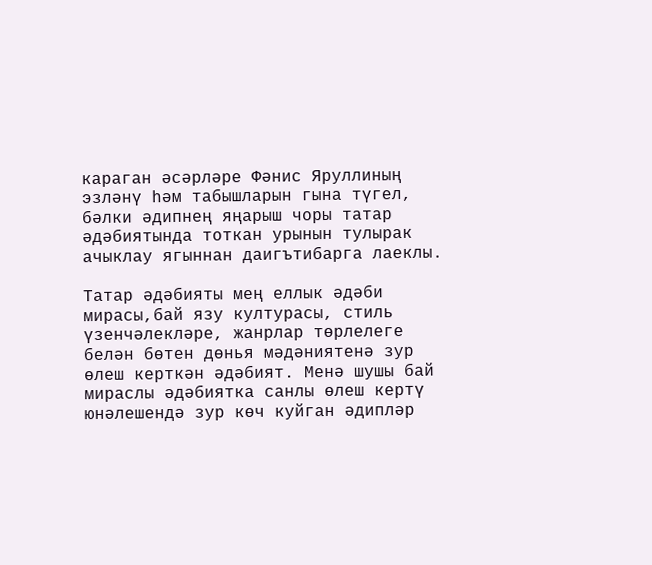караган әсәрләре Фәнис Яруллиның эзләнү һәм табышларын гына түгел, бәлки әдипнең яңарыш чоры татар әдәбиятында тоткан урынын тулырак ачыклау ягыннан даигътибарга лаеклы.

Татар әдәбияты мең еллык әдәби мирасы,бай язу културасы, стиль үзенчәлекләре, жанрлар төрлелеге белән бөтен дөнья мәдәниятенә зур өлеш керткән әдәбият. Менә шушы бай мираслы әдәбиятка санлы өлеш кертү юнәлешендә зур көч куйган әдипләр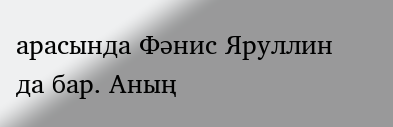арасында Фәнис Яруллин да бар. Аның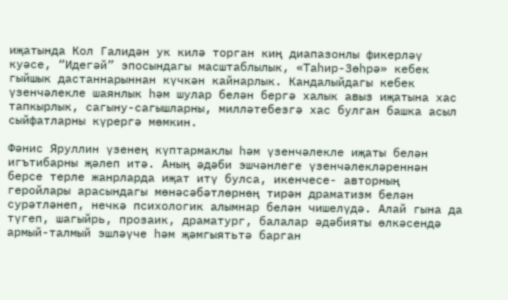иҗатында Кол Галидән ук килә торган киң диапазонлы фикерләү куәсе, “Идегәй” эпосындагы масштаблылык, «Таһир-3өһрә» кебек гыйшык дастаннарыннан күчкән кайнарлык. Кандалыйдагы кебек үзенчәлекле шаянлык һәм шулар белән бергә халык авыз иҗатына хас тапкырлык, сагыну-сагышларны, милләтебезгә хас булган башка асыл сыйфатларны күрергә мөмкин.

Фәнис Яруллин үзенең күптармаклы һәм үзенчәлекле иҗаты белән игътибарны җәлеп итә. Аның әдәби эшчәнлеге үзенчәлекләреннән берсе терле жанрларда иҗат итү булса, икенчесе- авторның геройлары арасындагы мөнәсәбәтлөрнөң тирән драматизм белән сурәтләнеп, нечкә психологик алымнар белән чишелүдә. Алай гына да түгеп, шагыйрь, прозаик, драматург, балалар әдәбияты өлкәсендә армый-талмый эшләүче һәм җәмгыятьтә барган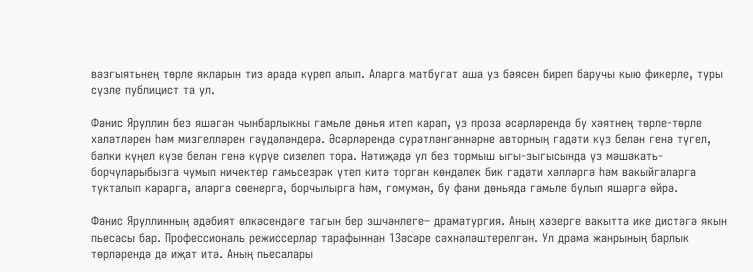вәзгыятьнең төрле якларын тиз арада күреп алып. Аларга матбугат аша уз бәясен биреп баручы кыю фикерле, туры сүзле публицист та ул.

Фәнис Яруллин без яшәгән чынбарлыкны гамьле дөнья итеп карап, үз проза әсәрләрендә бу хәятнең төрле-төрле халәтләрен һәм мизгелләрен гәүдәләндерә. Әсәрләрендә сурәтләнгәннәрне авторның гадәти күз белән генә түгел, бәлки күңел күзе белән генә күрүе сизелеп тора. Нәтиҗәдә ул без тормыш ыгы-зыгысында үз мәшәкать-борчуларыбызга чумып ничектер гамьсезрәк үтеп китә торган көндәлек бик гадәти хәлләргә һәм вакыйгаларга тукталып карарга, аларга сөенергә, борчылырга һәм, гомумән, бу фани дөньяда гамьле булып яшәргә өйрә.

Фәнис Яруллинның әдәбият өлкәсендәге тагын бер эшчәнлеге– драматургия. Аның хәзерге вакытта ике дистәгә якын пьесасы бар. Профессиональ режиссерлар тарафыннан 13әсәре сәхнәләштерелгән. Ул драма жанрының барлык төрләрендә дә иҗат итә. Аның пьесалары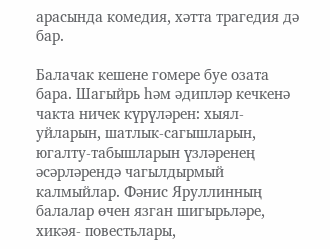арасында комедия, хәтта трагедия дә бар.

Балачак кешене гомере буе озата бара. Шагыйрь һәм әдипләр кечкенә чакта ничек күрүләрен: хыял-уйларын, шатлык-сагышларын, югалту-табышларын үзләренең әсәрләрендә чагылдырмый калмыйлар. Фәнис Яруллинның балалар өчен язган шигырьләре, хикәя- повестьлары,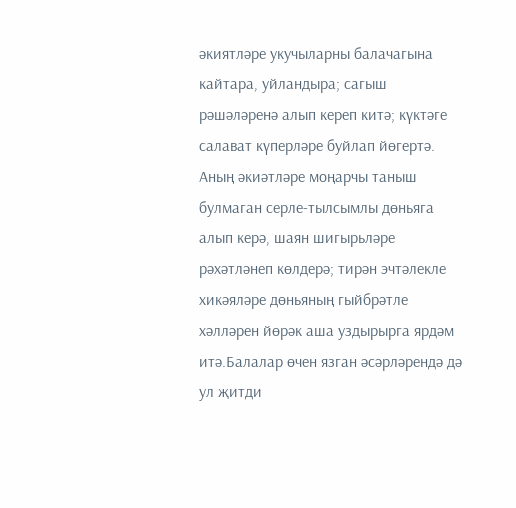әкиятләре укучыларны балачагына кайтара, уйландыра; сагыш рәшәләренә алып кереп китә; күктәге салават күперләре буйлап йөгертә. Аның әкиәтләре моңарчы таныш булмаган серле-тылсымлы дөньяга алып керә, шаян шигырьләре рәхәтләнеп көлдерә; тирән эчтәлекле хикәяләре дөньяның гыйбрәтле хәлләрен йөрәк аша уздырырга ярдәм итә.Балалар өчен язган әсәрләрендә дә ул җитди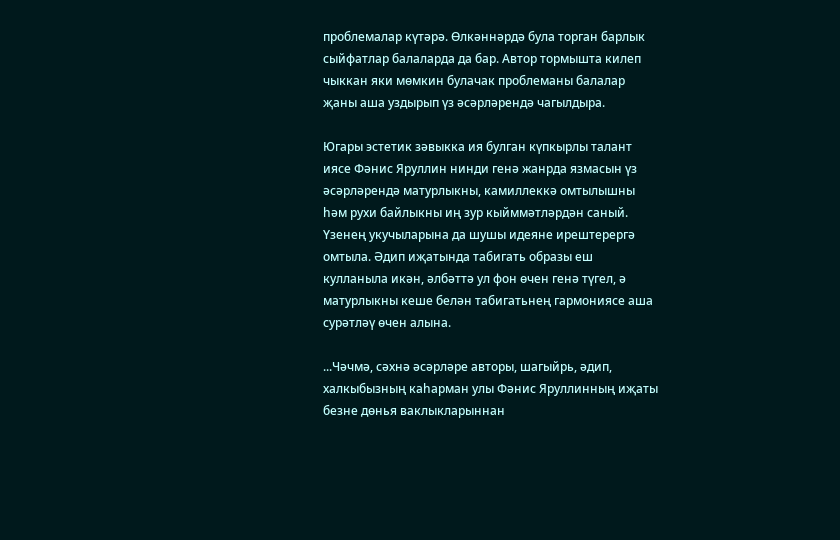проблемалар күтәрә. Өлкәннәрдә була торган барлык сыйфатлар балаларда да бар. Автор тормышта килеп чыккан яки мөмкин булачак проблеманы балалар җаны аша уздырып үз әсәрләрендә чагылдыра.

Югары эстетик зәвыкка ия булган күпкырлы талант иясе Фәнис Яруллин нинди генә жанрда язмасын үз әсәрләрендә матурлыкны, камиллеккә омтылышны һәм рухи байлыкны иң зур кыйммәтләрдән саный. Үзенең укучыларына да шушы идеяне ирештерергә омтыла. Әдип иҗатында табигать образы еш кулланыла икән, әлбәттә ул фон өчен генә түгел, ә матурлыкны кеше белән табигатьнең гармониясе аша сурәтләү өчен алына.

...Чәчмә, сәхнә әсәрләре авторы, шагыйрь, әдип, халкыбызның каһарман улы Фәнис Яруллинның иҗаты безне дөнья ваклыкларыннан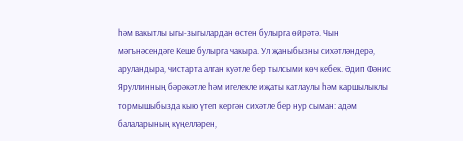һәм вакытлы ыгы-зыгылардан өстен булырга өйрәтә. Чын мәгънәсендәге Кеше булырга чакыра. Ул җаныбызны сихәтләндерә, аруландыра, чистарта алган куәтле бер тылсыми көч кебек. Әдип Фәнис Яруллинның бәрәкәтле һәм игелекле иҗаты катлаулы һәм каршылыклы тормышыбызда кыю үтеп кергән сихәтле бер нур сыман: адәм балаларының күңелләрен,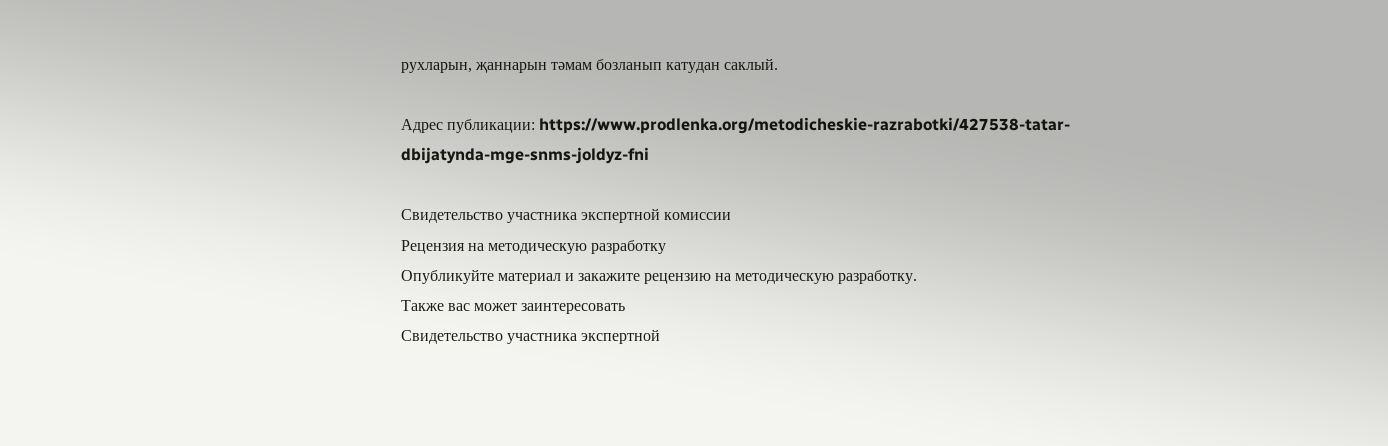рухларын, җаннарын тәмам бозланып катудан саклый.

Адрес публикации: https://www.prodlenka.org/metodicheskie-razrabotki/427538-tatar-dbijatynda-mge-snms-joldyz-fni

Свидетельство участника экспертной комиссии
Рецензия на методическую разработку
Опубликуйте материал и закажите рецензию на методическую разработку.
Также вас может заинтересовать
Свидетельство участника экспертной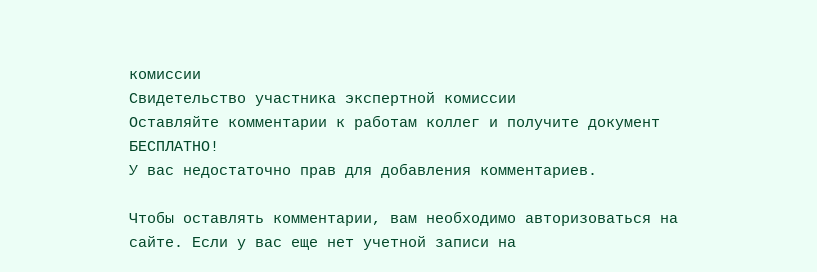комиссии
Свидетельство участника экспертной комиссии
Оставляйте комментарии к работам коллег и получите документ
БЕСПЛАТНО!
У вас недостаточно прав для добавления комментариев.

Чтобы оставлять комментарии, вам необходимо авторизоваться на сайте. Если у вас еще нет учетной записи на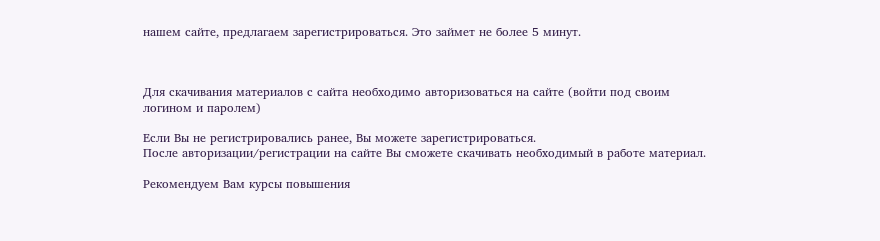нашем сайте, предлагаем зарегистрироваться. Это займет не более 5 минут.



Для скачивания материалов с сайта необходимо авторизоваться на сайте (войти под своим логином и паролем)

Если Вы не регистрировались ранее, Вы можете зарегистрироваться.
После авторизации/регистрации на сайте Вы сможете скачивать необходимый в работе материал.

Рекомендуем Вам курсы повышения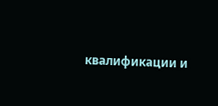квалификации и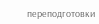переподготовки